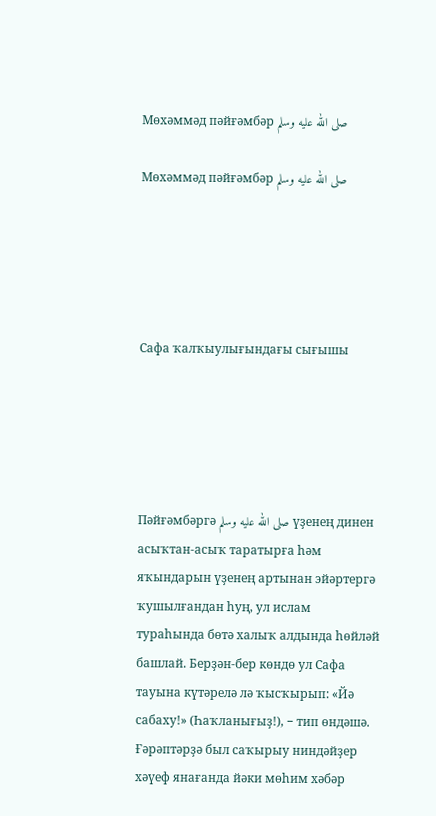Мөхәммәд пәйғәмбәр صلى الله عليه وسلم

Мөхәммәд пәйғәмбәр صلى الله عليه وسلم





Сафа ҡалҡыулығындағы сығышы





Пәйғәмбәргә صلى الله عليه وسلم үҙенең динен асыҡтан-асыҡ таратырға һәм яҡындарын үҙенең артынан эйәртергә ҡушылғандан һуң, ул ислам тураһында бөтә халыҡ алдында һөйләй башлай. Берҙән-бер көндө ул Сафа тауына күтәрелә лә ҡысҡырып: «Йә сабаху!» (Һаҡланығыҙ!), − тип өндәшә. Ғәрәптәрҙә был саҡырыу ниндәйҙер хәүеф янағанда йәки мөһим хәбәр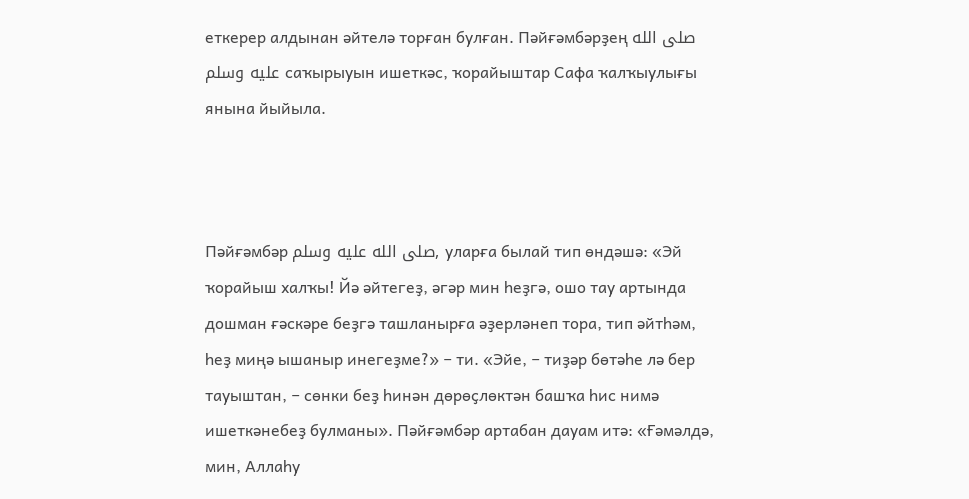еткерер алдынан әйтелә торған булған. Пәйғәмбәрҙең صلى الله عليه وسلم саҡырыуын ишеткәс, ҡорайыштар Сафа ҡалҡыулығы янына йыйыла.



Пәйғәмбәр صلى الله عليه وسلم, уларға былай тип өндәшә: «Эй ҡорайыш халҡы! Йә әйтегеҙ, әгәр мин һеҙгә, ошо тау артында дошман ғәскәре беҙгә ташланырға әҙерләнеп тора, тип әйтһәм, һеҙ миңә ышаныр инегеҙме?» − ти. «Эйе, − тиҙәр бөтәһе лә бер тауыштан, − сөнки беҙ һинән дөрөҫлөктән башҡа һис нимә ишеткәнебеҙ булманы». Пәйғәмбәр артабан дауам итә: «Ғәмәлдә, мин, Аллаһу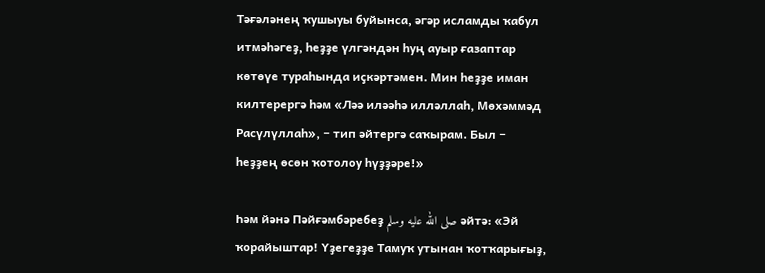Тәғәләнең ҡушыуы буйынса, әгәр исламды ҡабул итмәһәгеҙ, һеҙҙе үлгәндән һуң ауыр ғазаптар көтөүе тураһында иҫкәртәмен. Мин һеҙҙе иман килтерергә һәм «Ләә иләәһә илләллаһ, Мөхәммәд Расүлүллаһ», − тип әйтергә саҡырам. Был − һеҙҙең өсөн ҡотолоу һүҙҙәре!»

Һәм йәнә Пәйғәмбәребеҙ صلى الله عليه وسلم әйтә: «Эй ҡорайыштар! Үҙегеҙҙе Тамуҡ утынан ҡотҡарығыҙ,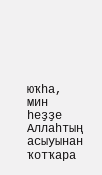юҡһа, мин һеҙҙе Аллаһтың асыуынан ҡотҡара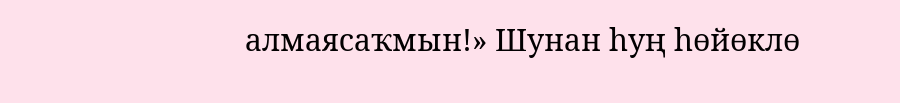алмаясаҡмын!» Шунан һуң һөйөклө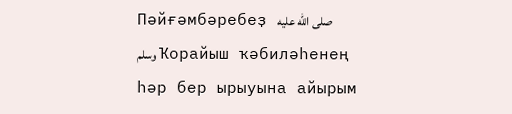Пәйғәмбәребеҙ صلى الله عليه وسلم Ҡорайыш ҡәбиләһенең һәр бер ырыуына айырым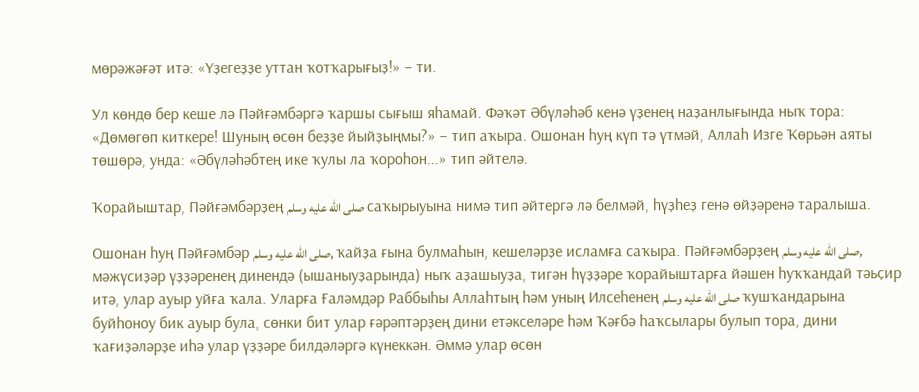мөрәжәғәт итә: «Үҙегеҙҙе уттан ҡотҡарығыҙ!» − ти.

Ул көндө бер кеше лә Пәйғәмбәргә ҡаршы сығыш яһамай. Фәҡәт Әбүләһәб кенә үҙенең наҙанлығында ныҡ тора: «Дөмөгөп киткере! Шуның өсөн беҙҙе йыйҙыңмы?» − тип аҡыра. Ошонан һуң күп тә үтмәй, Аллаһ Изге Ҡөрьән аяты төшөрә, унда: «Әбүләһәбтең ике ҡулы ла ҡороһон...» тип әйтелә.

Ҡорайыштар, Пәйғәмбәрҙең صلى الله عليه وسلم саҡырыуына нимә тип әйтергә лә белмәй, һүҙһеҙ генә өйҙәренә таралыша.

Ошонан һуң Пәйғәмбәр صلى الله عليه وسلم, ҡайҙа ғына булмаһын, кешеләрҙе исламға саҡыра. Пәйғәмбәрҙең صلى الله عليه وسلم, мәжүсиҙәр үҙҙәренең динендә (ышаныуҙарында) ныҡ аҙашыуҙа, тигән һүҙҙәре ҡорайыштарға йәшен һуҡҡандай тәьҫир итә, улар ауыр уйға ҡала. Уларға Ғаләмдәр Раббыһы Аллаһтың һәм уның Илсеһенең صلى الله عليه وسلم ҡушҡандарына буйһоноу бик ауыр була, сөнки бит улар ғәрәптәрҙең дини етәкселәре һәм Ҡәғбә һаҡсылары булып тора, дини ҡағиҙәләрҙе иһә улар үҙҙәре билдәләргә күнеккән. Әммә улар өсөн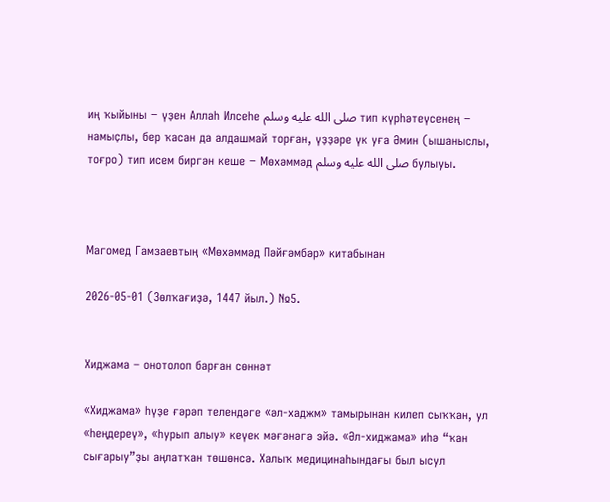иң ҡыйыны − үҙен Аллаһ Илсеһе صلى الله عليه وسلم тип күрһәтеүсенең − намыҫлы, бер ҡасан да алдашмай торған, үҙҙәре үк уға Әмин (ышаныслы, тоғро) тип исем биргән кеше − Мөхәммәд صلى الله عليه وسلم булыуы.



Магомед Гамзаевтың «Мөхәммәд Пәйғәмбәр» китабынан

2026-05-01 (Зөлҡағиҙә, 1447 йыл.) №5.


Хиджама – онотолоп барған сөннәт

«Хиджама» һүҙе ғәрәп телендәге «әл-хаджм» тамырынан килеп сыҡҡан, ул «һеңдереү», «һурып алыу» кеүек мәғәнәгә эйә. «Әл-хиджама» иһә “ҡан сығарыу”ҙы аңлатҡан төшөнсә. Халыҡ медицинаһындағы был ысул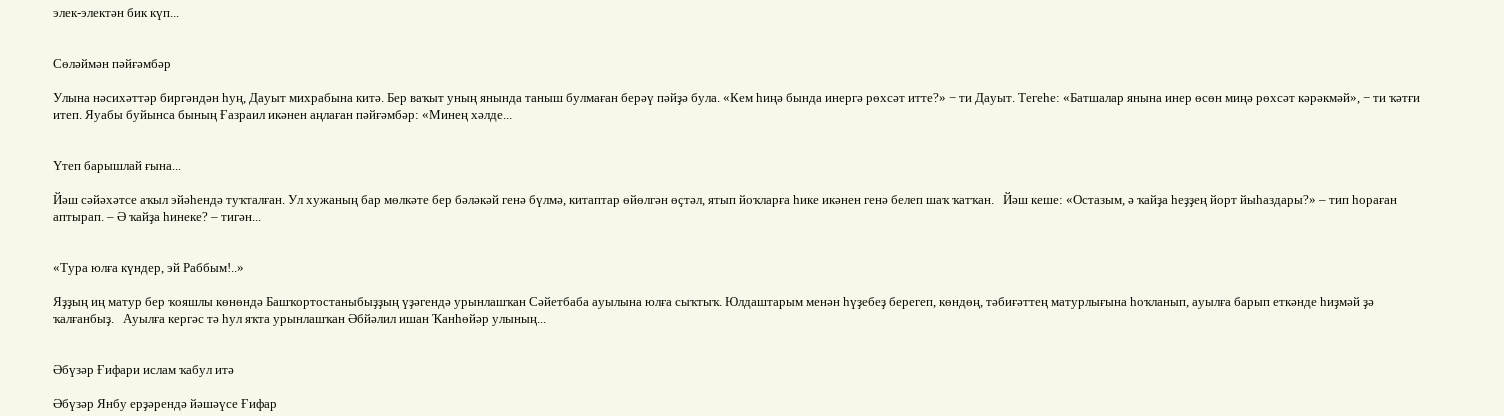элек-электән бик күп...


Сөләймән пәйғәмбәр

Улына нәсихәттәр биргәндән һуң, Дауыт михрабына китә. Бер ваҡыт уның янында таныш булмаған берәү пәйҙә була. «Кем һиңә бында инергә рөхсәт итте?» − ти Дауыт. Тегеһе: «Батшалар янына инер өсөн миңә рөхсәт кәрәкмәй», − ти ҡәтғи итеп. Яуабы буйынса бының Ғазраил икәнен аңлаған пәйғәмбәр: «Минең хәлде...


Үтеп барышлай ғына...

Йәш сәйәхәтсе аҡыл эйәһендә туҡталған. Ул хужаның бар мөлкәте бер бәләкәй генә бүлмә, китаптар өйөлгән өҫтәл, ятып йоҡларға һике икәнен генә белеп шаҡ ҡатҡан.   Йәш кеше: «Остазым, ә ҡайҙа һеҙҙең йорт йыһаздары?» – тип һораған аптырап. – Ә ҡайҙа һинеке? – тигән...


«Тура юлға күндер, эй Раббым!..»

Яҙҙың иң матур бер ҡояшлы көнөндә Башҡортостаныбыҙҙың үҙәгендә урынлашҡан Сәйетбаба ауылына юлға сыҡтыҡ. Юлдаштарым менән һүҙебеҙ берегеп, көндөң, тәбиғәттең матурлығына һоҡланып, ауылға барып еткәнде һиҙмәй ҙә ҡалғанбыҙ.   Ауылға кергәс тә һул яҡта урынлашҡан Әбйәлил ишан Ҡанһөйәр улының...


Әбүзәр Ғифари ислам ҡабул итә

Әбүзәр Янбу ерҙәрендә йәшәүсе Ғифар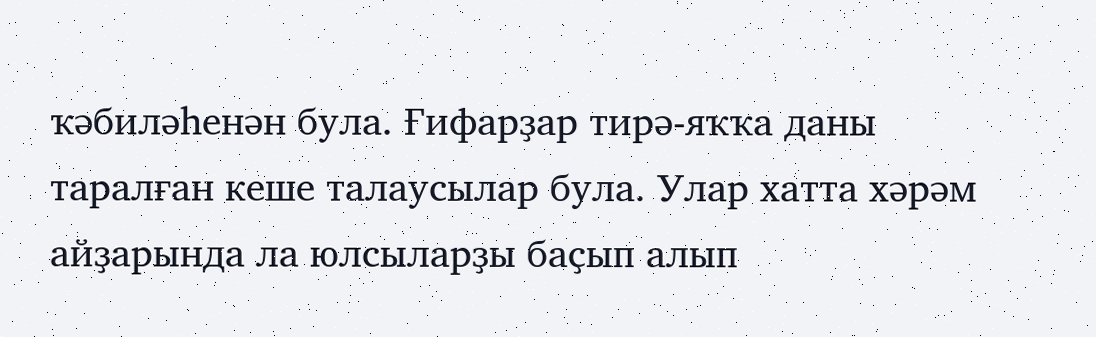ҡәбиләһенән була. Ғифарҙар тирә-яҡҡа даны таралған кеше талаусылар була. Улар хатта хәрәм айҙарында ла юлсыларҙы баҫып алып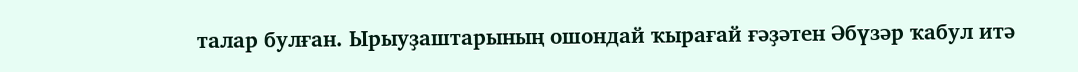талар булған. Ырыуҙаштарының ошондай ҡырағай ғәҙәтен Әбүзәр ҡабул итә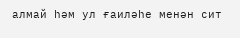алмай һәм ул ғаиләһе менән сит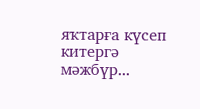яҡтарға күсеп китергә мәжбүр...